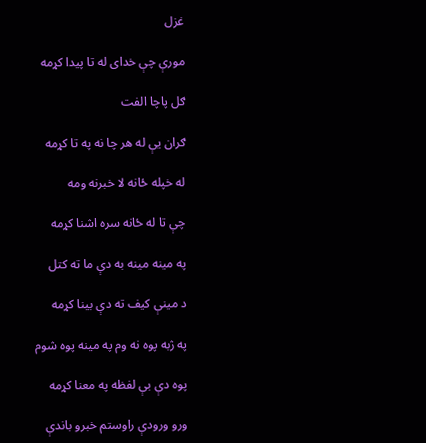غزل

مورې چې خدای له تا پیدا کړمه

ګل پاچا الفت

ګران یې له هر چا نه په تا کړمه

له خپله ځانه لا خبرنه ومه

چې تا له ځانه سره اشنا کړمه

په مینه مینه به دې ما ته کتل

د مینې کیف ته دې بینا کړمه

په ژبه پوه نه وم په مینه پوه شوم

پوه دې بې لفظه په معنا کړمه

ورو ورودې راوستم خبرو باندې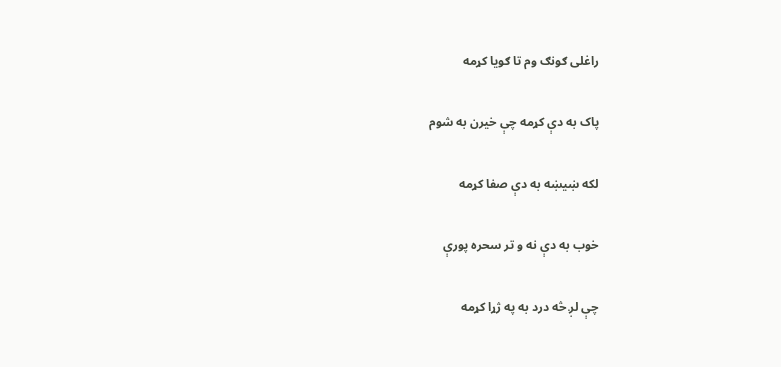راغلی ګونګ وم تا ګویا کړمه

پاک به دې کړمه چې خیرن به شوم

لکه ښیښه به دې صفا کړمه

خوب به دې نه و تر سحره پورې

چې لږ څه درد به په ژړا کړمه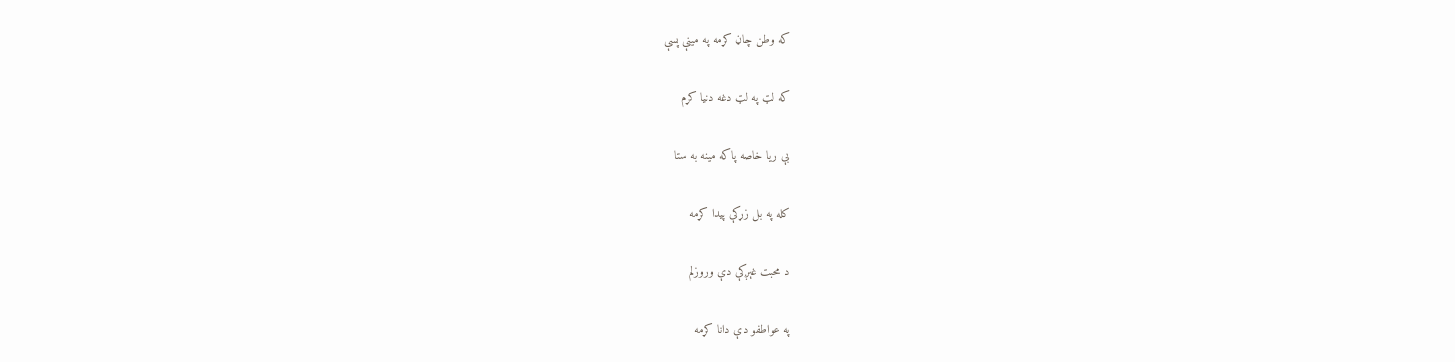که وطن چاڼ کړمه په مینې پسې

که لټ په لټ دغه دنیا کړم

بې ریا خاصه پاکه مینه به ستا

کله په بل زړکې پیدا کړمه

د محبت غېږکې دې وروزلم

په عواطفو دې دانا کړمه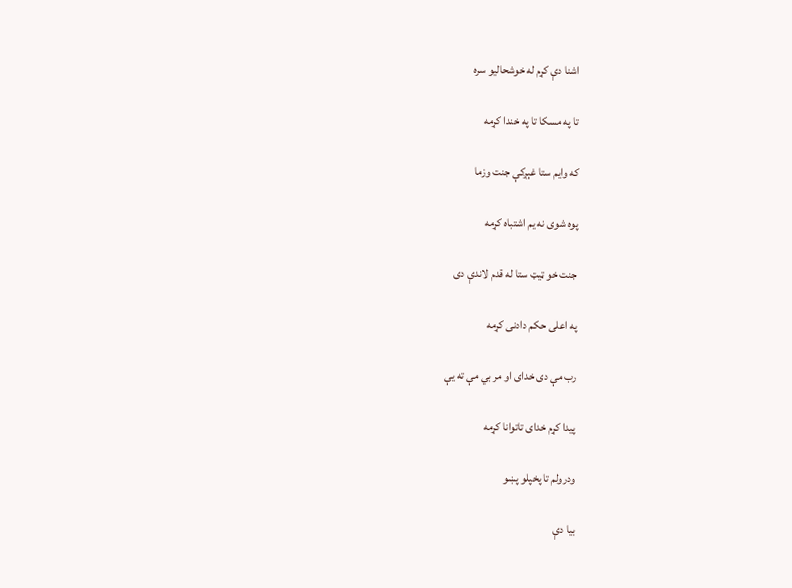اشنا دې کړم له خوشحالیو سره

تا په مسکا تا په خندا کړمه

که وایم ستا غېږکې جنت وزما

پوه شوی نه یم اشتباه کړمه

جنت خو ټیټ ستا له قدم لاندې دی

په اعلی حکم دادنی کړمه

رب مې دی خدای او مر بي مې ته یې

پیدا کړم خدای تاتوانا کړمه

ودرولم تا پخپلو پښو

بیا دې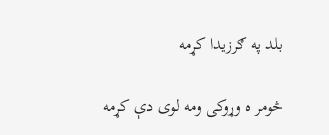بلد په ګرزیدا کړمه

څومر ه وړوکی ومه لوی دې کړمه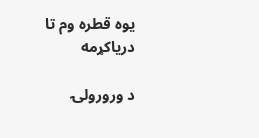یوه قطره وم تا دریاکړمه

د ورورولۍ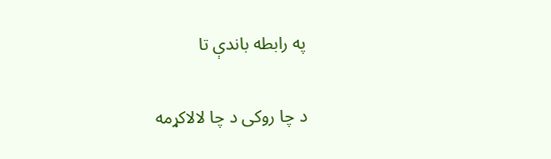په رابطه باندې تا

د چا روکی د چا لالاکړمه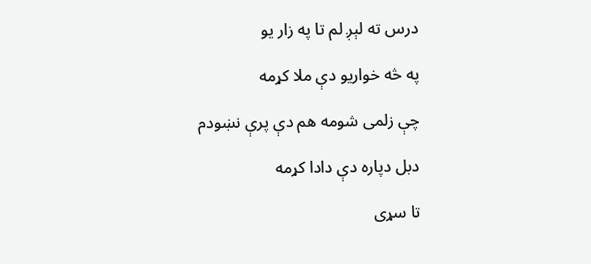درس ته لېږ لم تا په زار یو

په څه خواریو دې ملا کړمه

چې زلمی شومه هم دې پرې نښودم

دبل دپاره دې دادا کړمه

تا سړی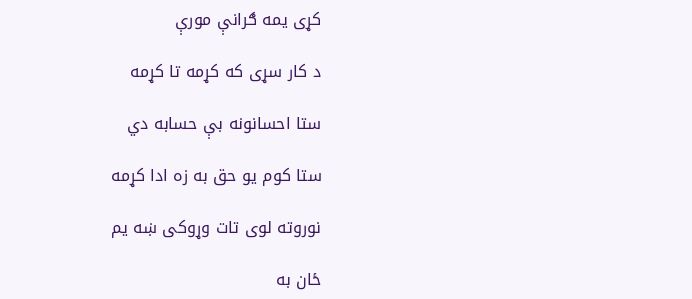کړی یمه ګرانې مورې

د کار سړی که کړمه تا کړمه

ستا احسانونه بې حسابه دي

ستا کوم یو حق به زه ادا کړمه

نوروته لوی تات وړوکی ښه یم

ځان به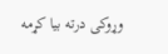وړوکی درته بیا کړمه